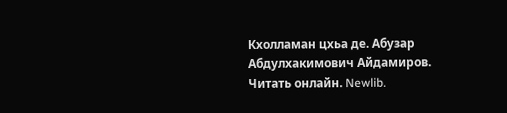Кхолламан цхьа де. Абузар Абдулхакимович Айдамиров. Читать онлайн. Newlib.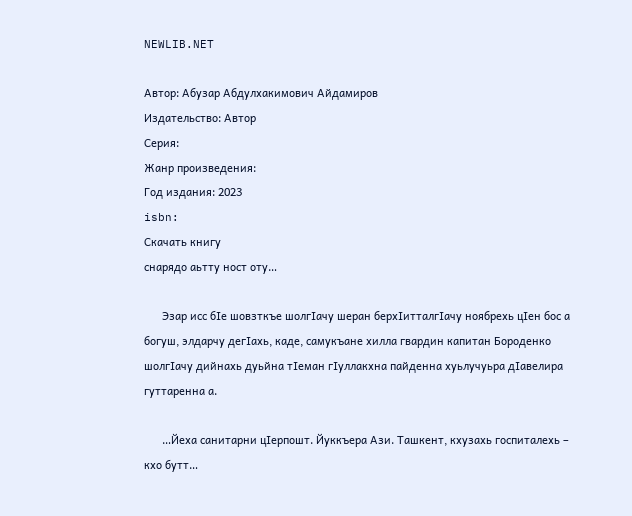NEWLIB.NET

Автор: Абузар Абдулхакимович Айдамиров
Издательство: Автор
Серия:
Жанр произведения:
Год издания: 2023
isbn:
Скачать книгу
снарядо аьтту ност оту…

      Эзар исс бІе шовзткъе шолгІачу шеран берхІитталгІачу ноябрехь цІен бос а богуш, элдарчу дегІахь, каде, самукъане хилла гвардин капитан Бороденко шолгІачу дийнахь дуьйна тІеман гІуллакхна пайденна хуьлучуьра дІавелира гуттаренна а.

      …Йеха санитарни цІерпошт. Йуккъера Ази. Ташкент, кхузахь госпиталехь – кхо бутт…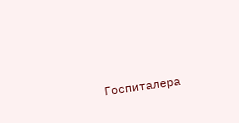Госпиталера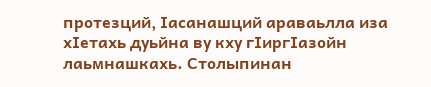протезций, Іасанашций араваьлла иза хІетахь дуьйна ву кху гІиргІазойн лаьмнашкахь. Столыпинан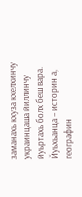заманахь кхуза кхелхинчу украинцаша йиллинчу йуьртахь болх беш вара. Йуьхьанца – историн а, географин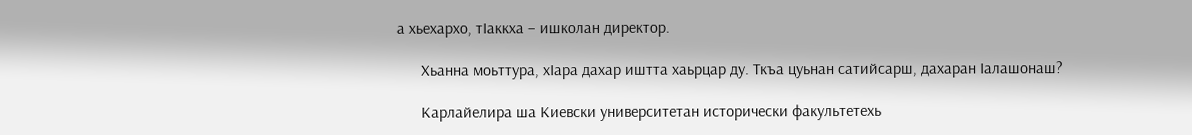а хьехархо, тІаккха – ишколан директор.

      Хьанна моьттура, хІара дахар иштта хаьрцар ду. Ткъа цуьнан сатийсарш, дахаран Іалашонаш?

      Карлайелира ша Киевски университетан исторически факультетехь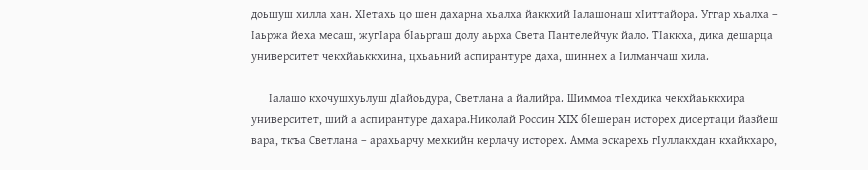доьшуш хилла хан. ХІетахь цо шен дахарна хьалха йаккхий Іалашонаш хІиттайора. Уггар хьалха – Іаьржа йеха месаш, жугІара бІаьргаш долу аьрха Света Пантелейчук йало. ТІаккха, дика дешарца университет чекхйаьккхина, цхьаьний аспирантуре даха, шиннех а Іилманчаш хила.

      Іалашо кхочушхуьлуш дІайоьдура, Светлана а йалийра. Шиммоа тІехдика чекхйаьккхира университет, ший а аспирантуре дахара.Николай Россин XIX бІешеран исторех дисертаци йазйеш вара, ткъа Светлана – арахьарчу мехкийн керлачу исторех. Амма эскарехь гІуллакхдан кхайкхаро,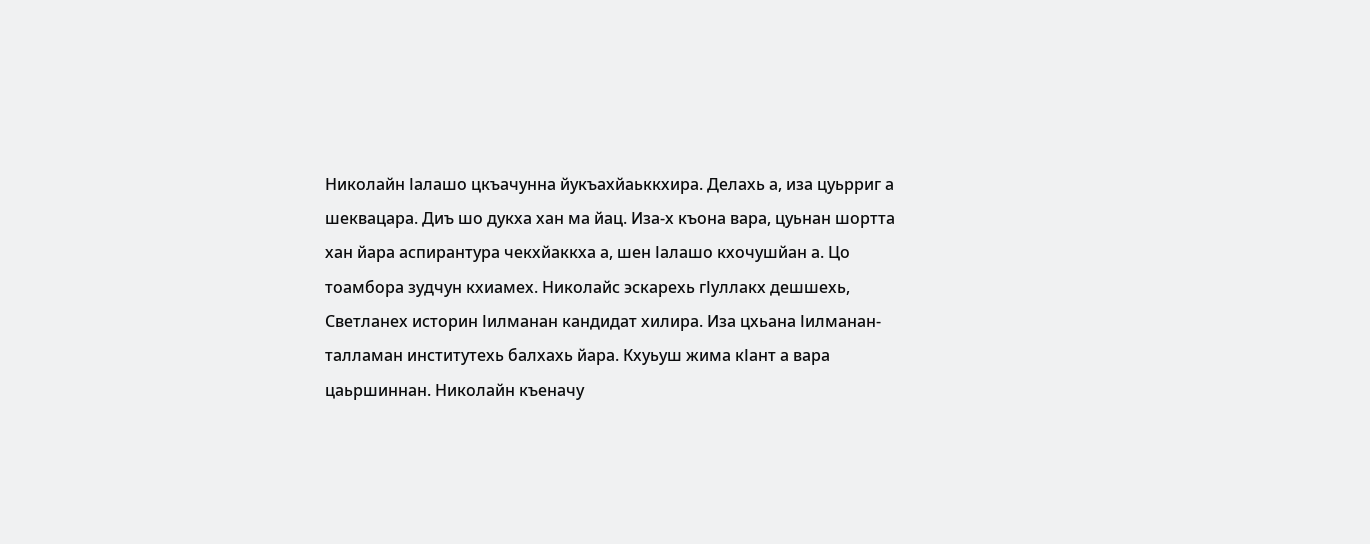Николайн Іалашо цкъачунна йукъахйаьккхира. Делахь а, иза цуьрриг а шеквацара. Диъ шо дукха хан ма йац. Иза-х къона вара, цуьнан шортта хан йара аспирантура чекхйаккха а, шен Іалашо кхочушйан а. Цо тоамбора зудчун кхиамех. Николайс эскарехь гІуллакх дешшехь, Светланех историн Іилманан кандидат хилира. Иза цхьана Іилманан-талламан институтехь балхахь йара. Кхуьуш жима кІант а вара цаьршиннан. Николайн къеначу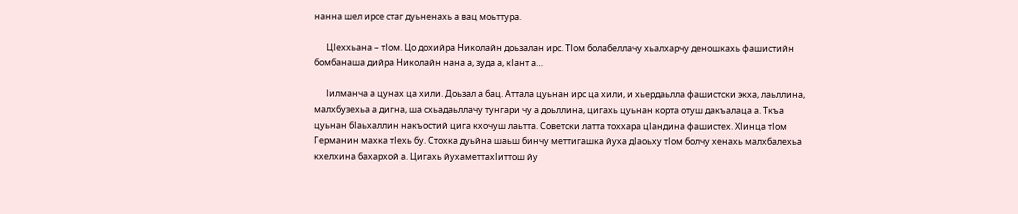нанна шел ирсе стаг дуьненахь а вац моьттура.

      ЦІеххьана – тІом. Цо дохийра Николайн доьзалан ирс. ТІом болабеллачу хьалхарчу деношкахь фашистийн бомбанаша дийра Николайн нана а, зуда а, кІант а…

      Іилманча а цунах ца хили. Доьзал а бац. Аттала цуьнан ирс ца хили, и хьердаьлла фашистски экха, лаьллина, малхбузехьа а дигна, ша схьадаьллачу тунгари чу а доьллина, цигахь цуьнан корта отуш дакъалаца а. Ткъа цуьнан бІаьхаллин накъостий цига кхочуш лаьтта. Советски латта тоххара цІандина фашистех. ХІинца тІом Германин махка тІехь бу. Стохка дуьйна шаьш бинчу меттигашка йуха дІаоьху тІом болчу хенахь малхбалехьа кхелхина бахархой а. Цигахь йухаметтахІиттош йу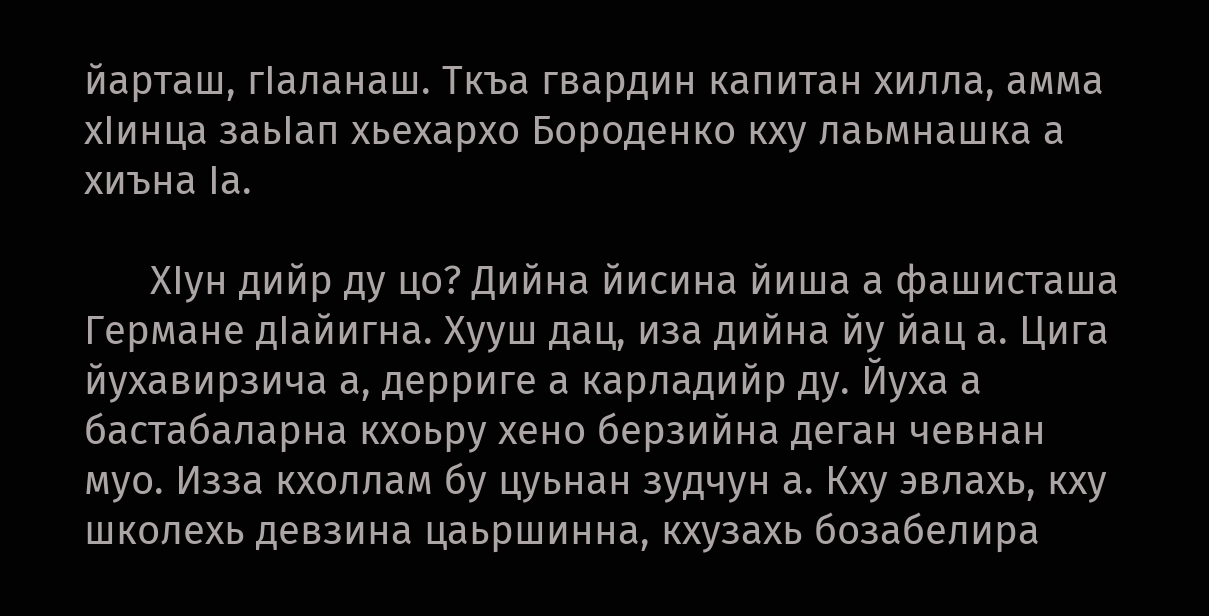йарташ, гІаланаш. Ткъа гвардин капитан хилла, амма хІинца заьІап хьехархо Бороденко кxy лаьмнашка а хиъна Іа.

      ХІун дийр ду цо? Дийна йисина йиша а фашисташа Германе дІайигна. Хууш дац, иза дийна йу йац а. Цига йухавирзича а, дерриге а карладийр ду. Йуха а бастабаларна кхоьру хено берзийна деган чевнан муо. Изза кхоллам бу цуьнан зудчун а. Кху эвлахь, кху школехь девзина цаьршинна, кхузахь бозабелира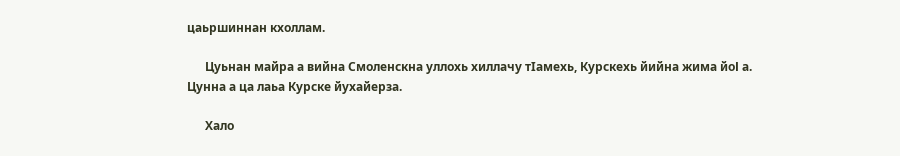цаьршиннан кхоллам.

      Цуьнан майра а вийна Смоленскна уллохь хиллачу тIамехь, Курскехь йийна жима йоІ а. Цунна а ца лаьа Курске йухайерза.

      Хало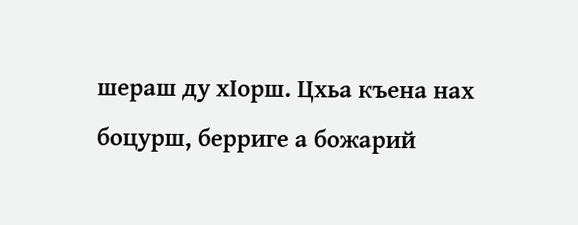шераш ду хІорш. Цхьа къена нах боцурш, берриге а божарий